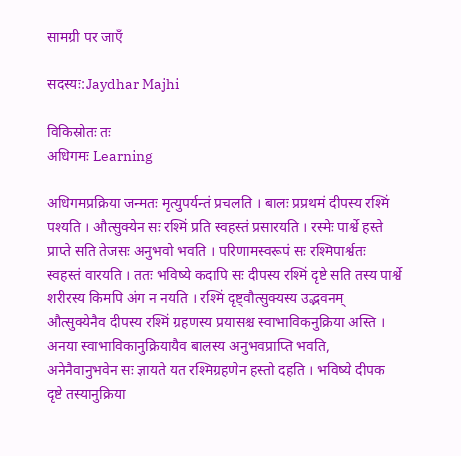सामग्री पर जाएँ

सदस्यः:Jaydhar Majhi

विकिस्रोतः तः
अधिगमः Learning

अधिगमप्रक्रिया जन्मतः मृत्युपर्यन्तं प्रचलति । बालः प्रप्रथमं दीपस्य रश्मिं पश्यति । औत्सुक्येन सः रश्मिं प्रति स्वहस्तं प्रसारयति । रस्मेः पार्श्वे हस्ते प्राप्ते सति तेजसः अनुभवो भवति । परिणामस्वरूपं सः रश्मिपार्श्वतः स्वहस्तं वारयति । ततः भविष्ये कदापि सः दीपस्य रश्मिं दृष्टे सति तस्य पार्श्वे शरीरस्य किमपि अंग न नयति । रश्मिं दृष्ट्वौत्सुक्यस्य उद्भवनम् औत्सुक्येनैव दीपस्य रश्मिं ग्रहणस्य प्रयासश्च स्वाभाविकनुक्रिया अस्ति । अनया स्वाभाविकानुक्रियायैव बालस्य अनुभवप्राप्ति भवति, अनेनैवानुभवेन सः ज्ञायते यत रश्मिग्रहणेन हस्तो दहति । भविष्ये दीपक दृष्टे तस्यानुक्रिया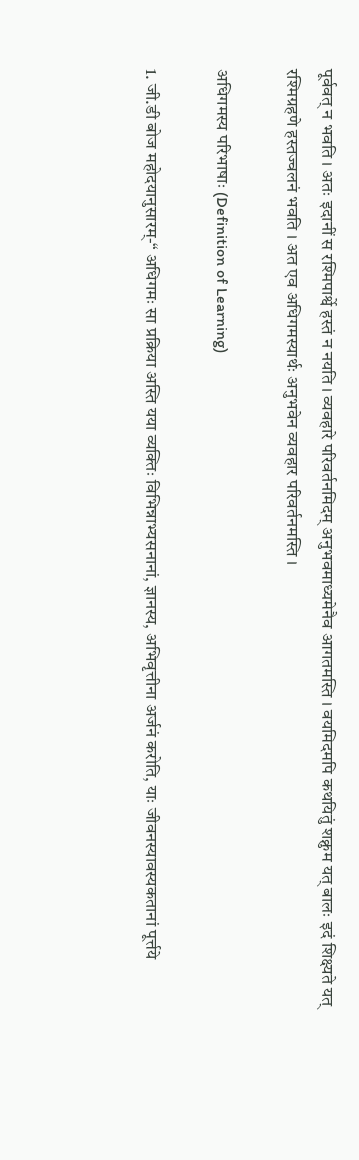पूर्ववत् न भवति । अतः इदानीं स रश्मिपार्श्वे हस्तं न नयति । व्यवहारे परिवर्तनमिदम् अनुभवमाध्यमेनैव आगतमस्ति । वयमिदमपि कथयितुं शक्नुम यत् बालः इदं शिक्ष्यते यत् रश्मिग्रहणे हस्तज्वलनं भवति । अत एव अधिगमस्यार्थः अनुभवेन व्यवहार परिवर्तनमस्ति ।

अधिगमस्य परिभाषाः (Definition of Learning)

1. जी.डी बोज महोदयानुसारम्-“ अधिगमः सा प्रक्रिया अस्ति यया व्यक्तिः विभिन्नाभ्यसनानां, ज्ञानस्य, अभिवृत्तीना अर्जनं करोति, याः जीवनस्यावस्यकतानां पूर्त्तये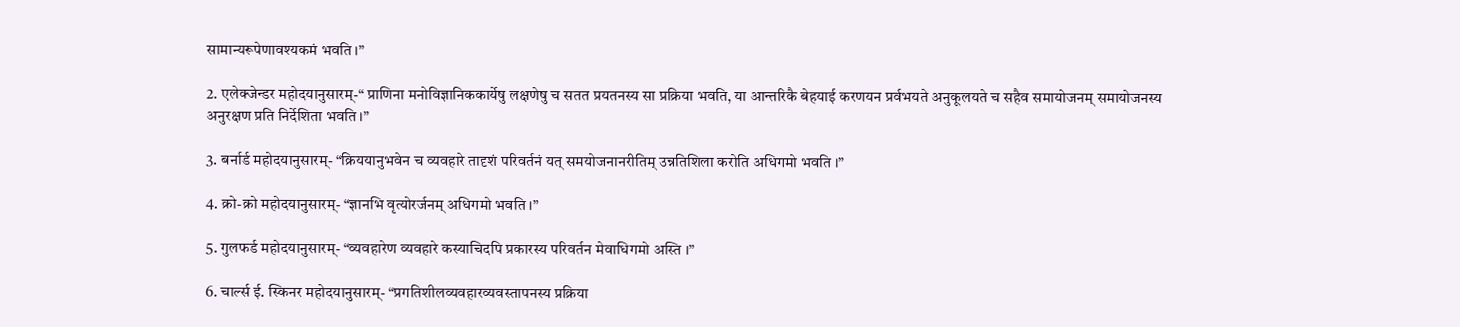सामान्यरूपेणावश्यकमं भवति ।”

2. एलेक्जेन्डर महोदयानुसारम्-“ प्राणिना मनोविज्ञानिककार्येषु लक्षणेषु च सतत प्रयतनस्य सा प्रक्रिया भवति, या आन्तरिकै बेहयाई करणयन प्रर्वभयते अनुकूलयते च सहैव समायोजनम् समायोजनस्य अनुरक्षण प्रति निर्देशिता भवति ।”

3. बर्नार्ड महोदयानुसारम्- “क्रिययानुभवेन च व्यवहारे तादृशं परिवर्तनं यत् समयोजनानरीतिम् उन्नतिशिला करोति अधिगमो भवति ।”

4. क्रो-क्रो महोदयानुसारम्- “ज्ञानभि वृत्योरर्जनम् अधिगमो भवति ।”

5. गुलफर्ड महोदयानुसारम्- “व्यवहारेण व्यवहारे कस्याचिदपि प्रकारस्य परिवर्तन मेवाधिगमो अस्ति ।”

6. चार्ल्स ई. स्किनर महोदयानुसारम्- “प्रगतिशीलव्यवहारव्यवस्तापनस्य प्रक्रिया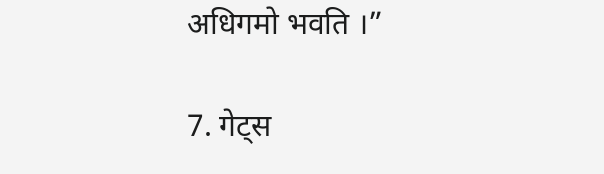अधिगमो भवति ।”

7. गेट्स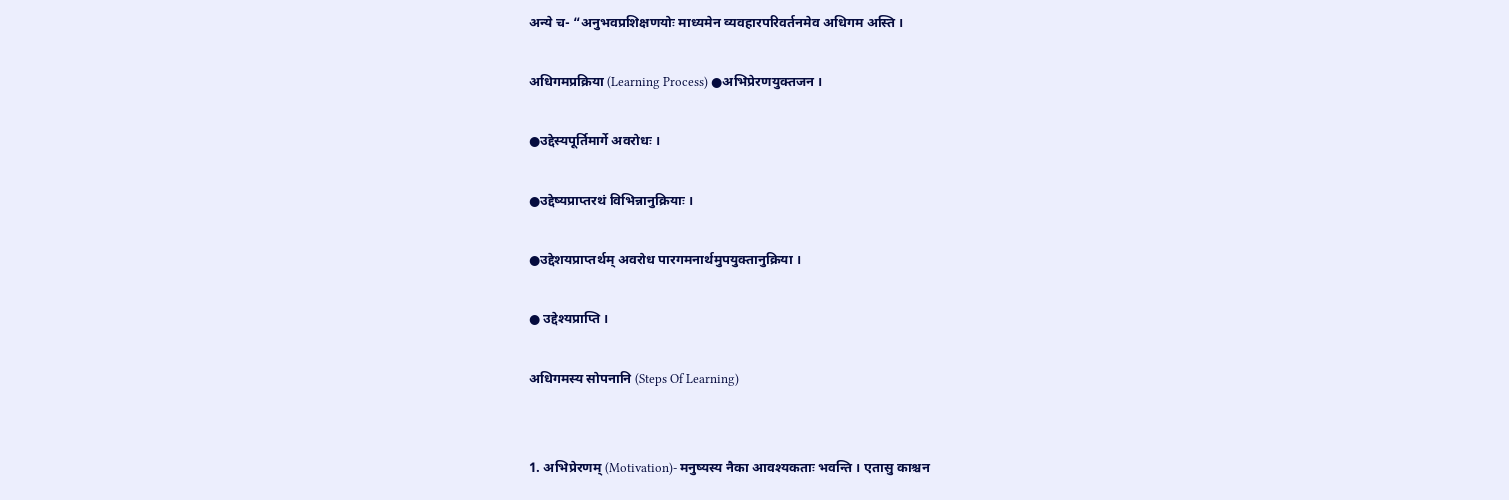अन्ये च- “अनुभवप्रशिक्षणयोः माध्यमेन व्यवहारपरिवर्तनमेव अधिगम अस्ति ।

अधिगमप्रक्रिया (Learning Process) ●अभिप्रेरणयुक्तजन ।

●उद्देस्यपूर्तिमार्गे अवरोधः ।

●उद्देष्यप्राप्तरथं विभिन्नानुक्रियाः ।

●उद्देशयप्राप्तर्थम् अवरोध पारगमनार्थमुपयुक्तानुक्रिया ।

● उद्देश्यप्राप्ति ।

अधिगमस्य सोपनानि (Steps Of Learning)


1. अभिप्रेरणम् (Motivation)- मनुष्यस्य नैका आवश्यकताः भवन्ति । एतासु काश्चन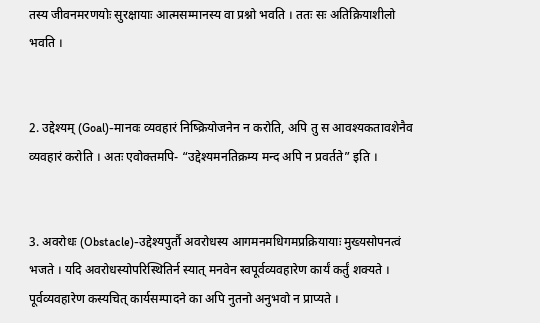तस्य जीवनमरणयोः सुरक्षायाः आत्मसम्मानस्य वा प्रश्नो भवति । ततः सः अतिक्रियाशीलो भवति ।


2. उद्देश्यम् (Goal)-मानवः व्यवहारं निष्क्रियोजनेन न करोति, अपि तु स आवश्यकतावशेनैव व्यवहारं करोति । अतः एवोक्तमपि- “उद्देश्यमनतिक्रम्य मन्द अपि न प्रवर्तते” इति ।


3. अवरोधः (Obstacle)-उद्देश्यपुर्तौ अवरोधस्य आगमनमधिगमप्रक्रियायाः मुख्यसोपनत्वं भजते । यदि अवरोधस्योपरिस्थितिर्न स्यात् मनवेन स्वपूर्वव्यवहारेण कार्यं कर्तुं शक्यते । पूर्वव्यवहारेण कस्यचित् कार्यसम्पादने का अपि नुतनो अनुभवो न प्राप्यते ।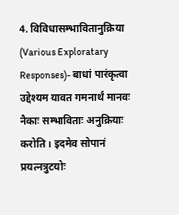4. विविधासम्भावितानुक्रिया (Various Exploratary Responses)- बाधां पारंकृत्वा उद्देश्यम यावत गमनार्थं मानवः नैकाः सम्भाविताः अनुक्रियाः करोति । इदमेव सोपानं प्रयत्नत्रुटयोः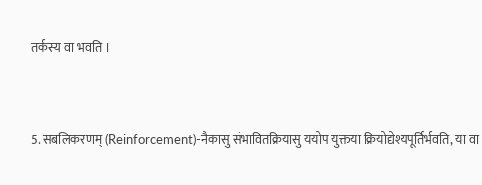तर्कस्य वा भवति ।


5. सबलिकरणम् (Reinforcement)-नैकासु संभावितक्रियासु ययोप युक्तया क्रियोद्येश्यपूर्तिर्भवति, या वा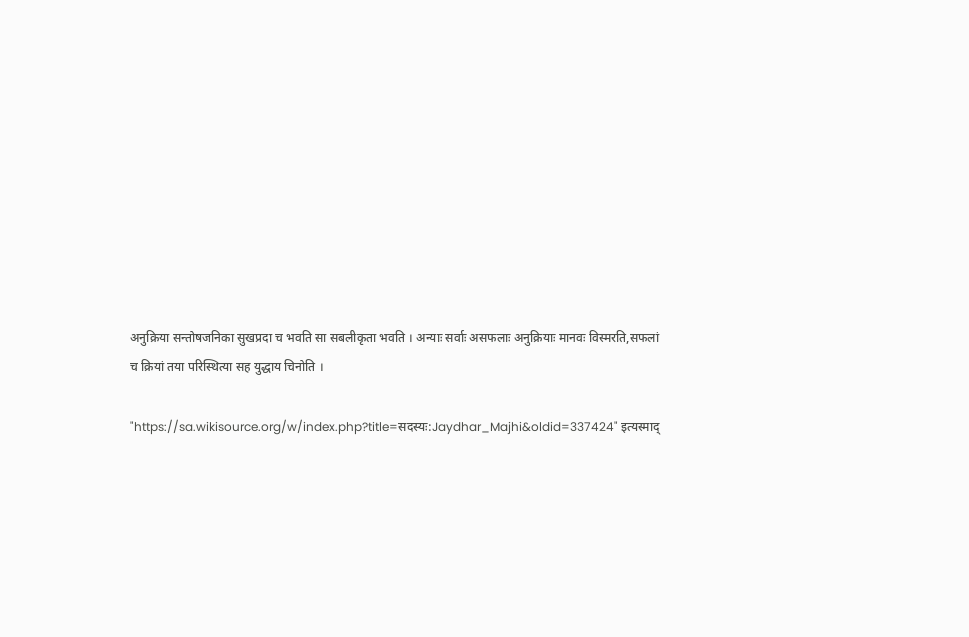अनुक्रिया सन्तोषजनिका सुखप्रदा च भवति सा सबलीकृता भवति । अन्याः सर्वाः असफलाः अनुक्रियाः मानवः विस्मरति,सफलां च क्रियां तया परिस्थित्या सह युद्धाय चिनोति ।

"https://sa.wikisource.org/w/index.php?title=सदस्यः:Jaydhar_Majhi&oldid=337424" इत्यस्माद्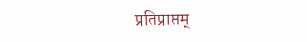प्रतिप्राप्तम्